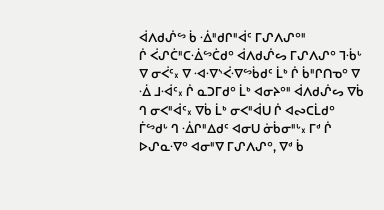ᐋᐱᑯᔒᔥ ᑳ ᐐᐦᑯᒋᐦᐋᑦ ᒥᔑᐱᔑᐤᐦ
ᒌ ᐹᔑᑖᐦᑕᐐᔥᑖᑯᐤ ᐋᐱᑯᔒᔕ ᒥᔑᐱᔑᐤ ᒣᒀᒡ ᐁ ᓂᐹᑦ᙮ ᐁ ᐗᐌᔅᐹᐌᔥᑳᑯᑦ ᒫᒃ ᒌ ᑳᐦᒋᑎᓀᐤ ᐁ ᐐ ᒧᐙᑦ᙮ ᒌ ᓇᑐᒥᑯᐤ ᒫᒃ ᐊᓂᔨᐤᐦ ᐋᐱᑯᔒᔕ ᐁᑳ ᒉ ᓂᐸᐦᐋᑦ᙮ ᐁᑳ ᒫᒃ ᓂᐸᐦᐋᑌ ᒌ ᐊᔓᑕᒫᑯᐤ ᒦᔥᑯᒡ ᒉ ᐐᒋᐦᐃᑯᑦ ᐊᓂᑌ ᓃᑳᓂᐦᒡ᙮ ᒥᒄ ᒌ ᐅᔑᓇᐌᐤ ᐊᓂᐦᐁ ᒥᔑᐱᔑᐤ, ᐁᒄ ᑳ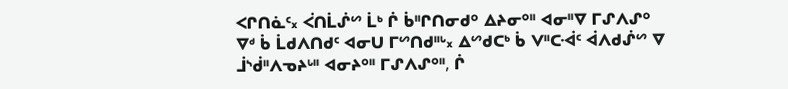ᐸᒋᑎᓈᑦ᙮ ᐹᑎᒫᔒᔥ ᒫᒃ ᒌ ᑳᐦᒋᑎᓂᑯᐤ ᐃᔨᓂᐤᐦ ᐊᓂᐦᐁ ᒥᔑᐱᔑᐤ ᐁᒄ ᑳ ᒫᑯᐱᑎᑯᑦ ᐊᓂᑌ ᒥᔥᑎᑯᐦᒡ᙮ ᐃᔥᑯᑕᒃ ᑳ ᐯᐦᑕᐙᑦ ᐋᐱᑯᔒᔥ ᐁ ᒨᔅᑰᐦᐱᓀᔨᒡᐦ ᐊᓂᔨᐤᐦ ᒥᔑᐱᔑᐤᐦ, ᒌ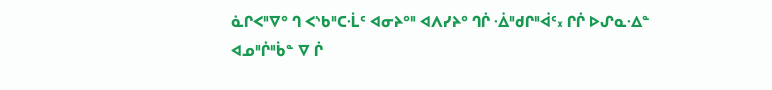ᓈᒋᐸᐦᐁᐤ ᒉ ᐸᔅᑲᐦᑕᒸᑦ ᐊᓂᔨᐤᐦ ᐊᐱᓯᔨᐤ ᒉᒌ ᐐᐦᑯᒋᐦᐋᑦ᙮ ᒋᒌ ᐅᔑᓇᐎᓐ ᐊᓄᐦᒌᐦᑳᓐ ᐁ ᒌ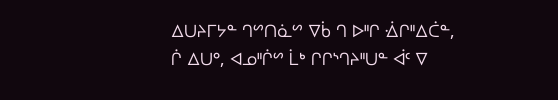ᐃᑌᔨᒥᔭᓐ ᒉᔥᑎᓈᔥ ᐁᑳ ᒉ ᐅᐦᒋ ᐐᒋᐦᐃᑖᓐ, ᒌ ᐃᑌᐤ, ᐊᓄᐦᒌᔥ ᒫᒃ ᒋᒋᔅᒉᔨᐦᑌᓐ ᐋᑦ ᐁ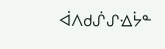ᐋᐱᑯᔒᔑᐎᔮᓐ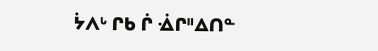ᔮᐱᒡ ᒋᑲ ᒌ ᐐᒋᐦᐃᑎᓐ